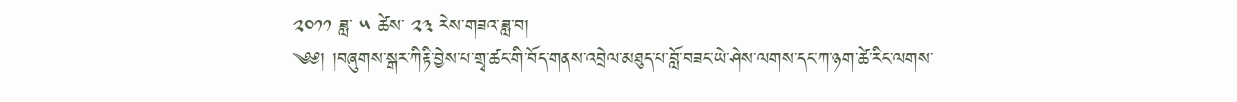༢༠༡༡ ཟླ་ ༥ ཚེས་ ༢༣ རེས་གཟའ་ཟླ་བ།
༄༅། །བཞུགས་སྒར་ཀིརྟི་བྱེས་པ་གྲྭ་ཚང་གི་བོད་གནས་འབྲེལ་མཐུད་པ་བློ་བཟང་ཡེ་ཤེས་ལགས་དང་ཀ་ཉག་ཚེ་རིང་ལགས་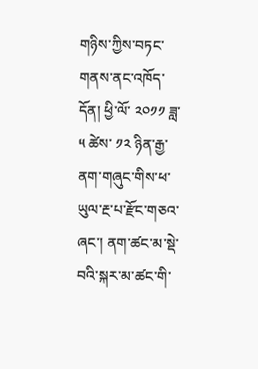གཉིས་ཀྱིས་བཏང་གནས་ནང་འཁོད་དོན། ཕྱི་ལོ་ ༢༠༡༡ ཟླ་ ༥ ཚེས་ ༡༢ ཉིན་རྒྱ་ནག་གཞུང་གིས་ཕ་ཡུལ་རྔ་པ་རྫོང་གཅའ་ཞང་། ནག་ཚང་མ་སྡེ་བའི་སྐར་མ་ཚང་གི་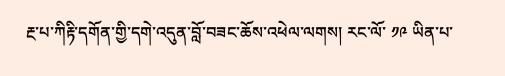རྔ་པ་ཀིརྟི་དགོན་གྱི་དགེ་འདུན་བློ་བཟང་ཆོས་འཕེལ་ལགས། རང་ལོ་ ༡༩ ཡིན་པ་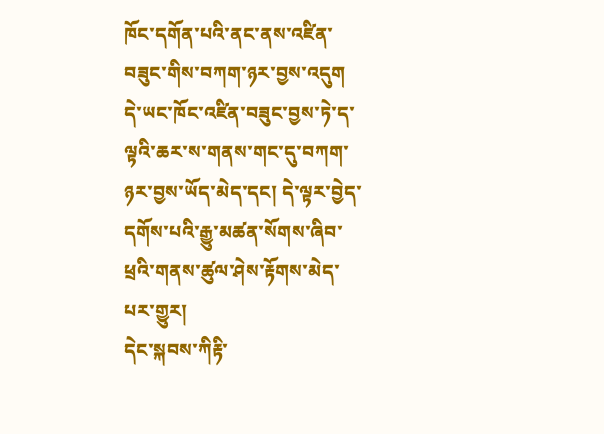ཁོང་དགོན་པའི་ནང་ནས་འཛིན་བཟུང་གིས་བཀག་ཉར་བྱས་འདུག
དེ་ཡང་ཁོང་འཛིན་བཟུང་བྱས་ཏེ་ད་ལྟའི་ཆར་ས་གནས་གང་དུ་བཀག་ཉར་བྱས་ཡོད་མེད་དང། དེ་ལྟར་བྱེད་དགོས་པའི་རྒྱུ་མཚན་སོགས་ཞིབ་ཕྲའི་གནས་ཚུལ་ཤེས་རྟོགས་མེད་པར་གྱུར།
དེང་སྐབས་ཀིརྟི་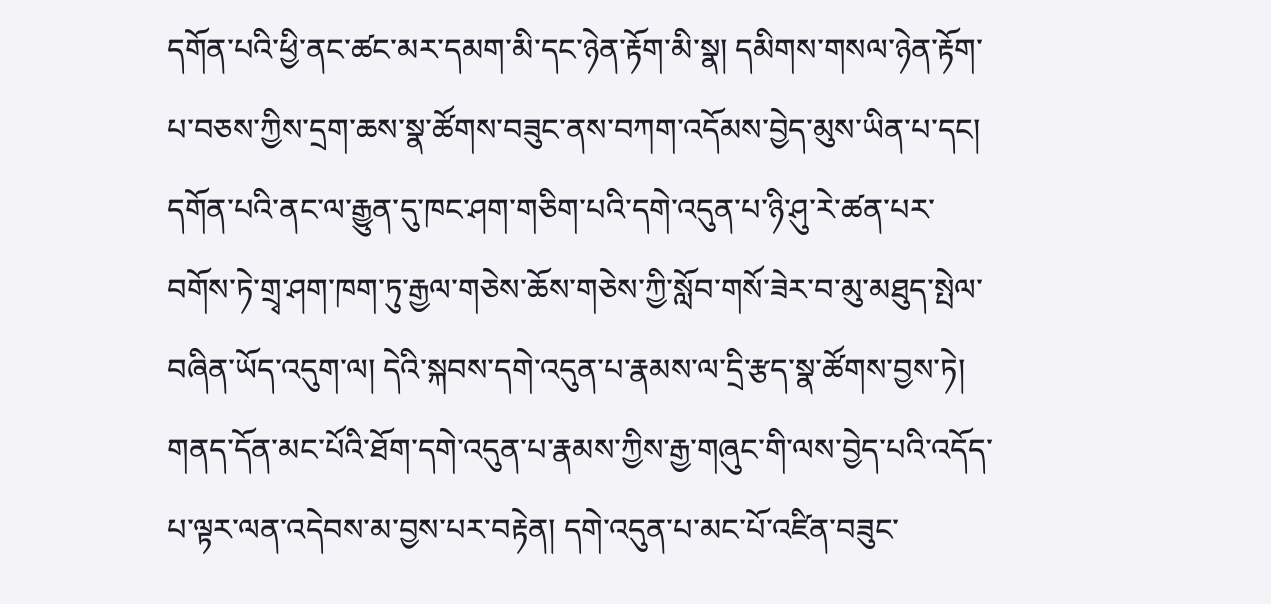དགོན་པའི་ཕྱི་ནང་ཚང་མར་དམག་མི་དང་ཉེན་རྟོག་མི་སྣ། དམིགས་གསལ་ཉེན་རྟོག་པ་བཅས་ཀྱིས་དྲག་ཆས་སྣ་ཚོགས་བཟུང་ནས་བཀག་འདོམས་བྱེད་མུས་ཡིན་པ་དང། དགོན་པའི་ནང་ལ་རྒྱུན་དུ་ཁང་ཤག་གཅིག་པའི་དགེ་འདུན་པ་ཉི་ཤུ་རེ་ཚན་པར་བགོས་ཏེ་གྲྭ་ཤག་ཁག་ཏུ་རྒྱལ་གཅེས་ཆོས་གཅེས་ཀྱི་སློབ་གསོ་ཟེར་བ་མུ་མཐུད་སྤེལ་བཞིན་ཡོད་འདུག་ལ། དེའི་སྐབས་དགེ་འདུན་པ་རྣམས་ལ་དྲི་རྩད་སྣ་ཚོགས་བྱས་ཏེ། གནད་དོན་མང་པོའི་ཐོག་དགེ་འདུན་པ་རྣམས་ཀྱིས་རྒྱ་གཞུང་གི་ལས་བྱེད་པའི་འདོད་པ་ལྟར་ལན་འདེབས་མ་བྱས་པར་བརྟེན། དགེ་འདུན་པ་མང་པོ་འཛིན་བཟུང་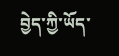བྱེད་ཀྱི་ཡོད་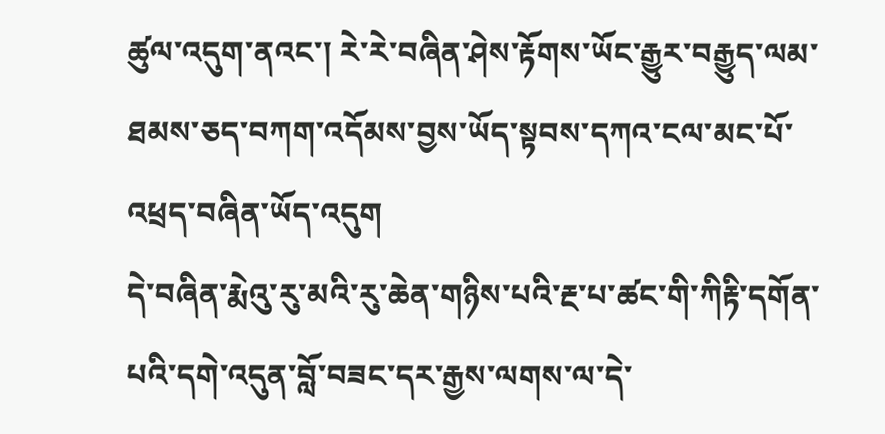ཚུལ་འདུག་ནའང་། རེ་རེ་བཞིན་ཤེས་རྟོགས་ཡོང་རྒྱུར་བརྒྱུད་ལམ་ཐམས་ཅད་བཀག་འདོམས་བྱས་ཡོད་སྟབས་དཀའ་ངལ་མང་པོ་འཕྲད་བཞིན་ཡོད་འདུག
དེ་བཞིན་རྨེའུ་རུ་མའི་རུ་ཆེན་གཉིས་པའི་རྔ་པ་ཚང་གི་ཀིརྟི་དགོན་པའི་དགེ་འདུན་བློ་བཟང་དར་རྒྱས་ལགས་ལ་དེ་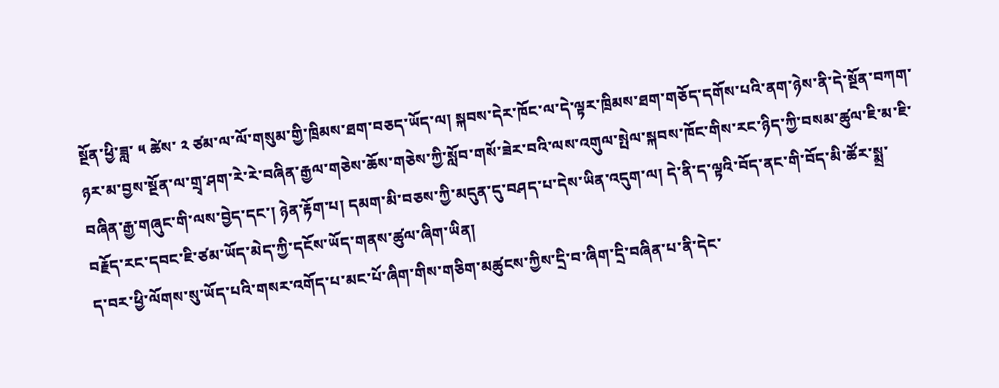སྔོན་ཕྱི་ཟླ་ ༥ ཚེས་ ༢ ཙམ་ལ་ལོ་གསུམ་གྱི་ཁྲིམས་ཐག་བཅད་ཡོད་ལ། སྐབས་དེར་ཁོང་ལ་དེ་ལྟར་ཁྲིམས་ཐག་གཅོད་དགོས་པའི་ནག་ཉེས་ནི་དེ་སྔོན་བཀག་ཉར་མ་བྱས་སྔོན་ལ་གྲྭ་ཤག་རེ་རེ་བཞིན་རྒྱལ་གཅེས་ཆོས་གཅེས་ཀྱི་སློབ་གསོ་ཟེར་བའི་ལས་འགུལ་སྤེལ་སྐབས་ཁོང་གིས་རང་ཉིད་ཀྱི་བསམ་ཚུལ་ཇི་མ་ཇི་བཞིན་རྒྱ་གཞུང་གི་ལས་བྱེད་དང་། ཉེན་རྟོག་པ། དམག་མི་བཅས་ཀྱི་མདུན་དུ་བཤད་པ་དེས་ཡིན་འདུག་ལ། དེ་ནི་ད་ལྟའི་བོད་ནང་གི་བོད་མི་ཚོར་སྨྲ་བརྗོད་རང་དབང་ཇི་ཙམ་ཡོད་མེད་ཀྱི་དངོས་ཡོད་གནས་ཚུལ་ཞིག་ཡིན།
ད་བར་ཕྱི་ལོགས་སུ་ཡོད་པའི་གསར་འགོད་པ་མང་པོ་ཞིག་གིས་གཅིག་མཚུངས་ཀྱིས་དྲི་བ་ཞིག་དྲི་བཞིན་པ་ནི་དེང་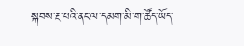སྐབས་རྔ་པའི་ནང་ལ་དམག་མི་ག་ཚོད་ཡོད་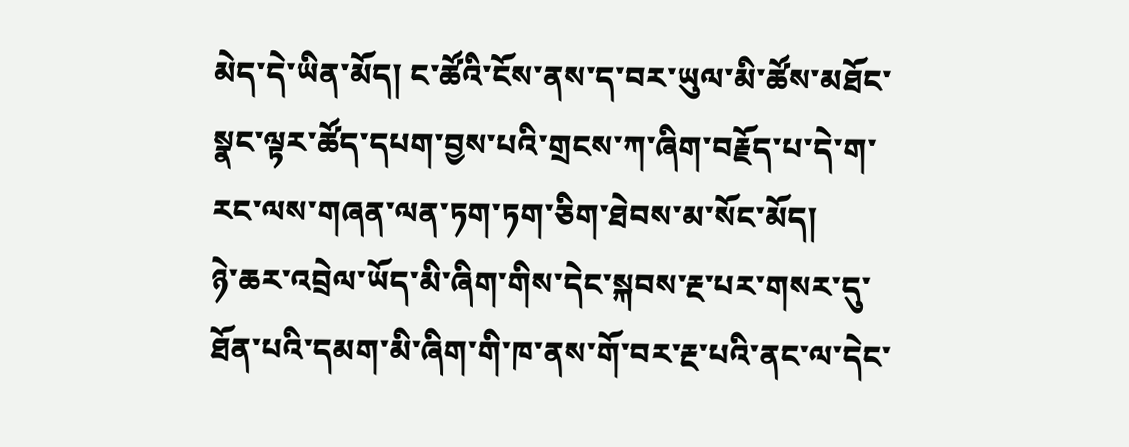མེད་དེ་ཡིན་མོད། ང་ཚོའི་ངོས་ནས་ད་བར་ཡུལ་མི་ཚོས་མཐོང་སྣང་ལྟར་ཚོད་དཔག་བྱས་པའི་གྲངས་ཀ་ཞིག་བརྗོད་པ་དེ་ག་རང་ལས་གཞན་ལན་ཏག་ཏག་ཅིག་ཐེབས་མ་སོང་མོད།
ཉེ་ཆར་འབྲེལ་ཡོད་མི་ཞིག་གིས་དེང་སྐབས་རྔ་པར་གསར་དུ་ཐོན་པའི་དམག་མི་ཞིག་གི་ཁ་ནས་གོ་བར་རྔ་པའི་ནང་ལ་དེང་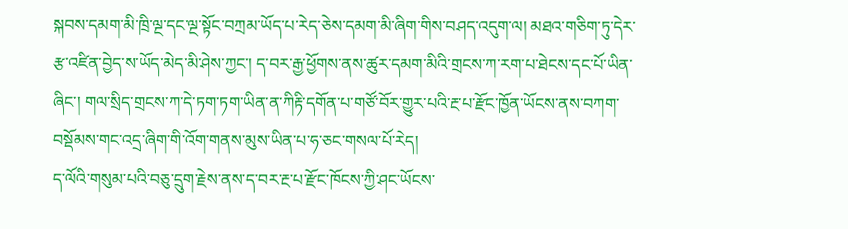སྐབས་དམག་མི་ཁྲི་ལྔ་དང་ལྔ་སྟོང་བཀྲམ་ཡོད་པ་རེད་ཅེས་དམག་མི་ཞིག་གིས་བཤད་འདུག་ལ། མཐའ་གཅིག་ཏུ་དེར་རྩ་འཛིན་བྱེད་ས་ཡོད་མེད་མི་ཤེས་ཀྱང་། ད་བར་རྒྱ་ཕྱོགས་ནས་ཚུར་དམག་མིའི་གྲངས་ཀ་རག་པ་ཐེངས་དང་པོ་ཡིན་ཞིང་། གལ་སྲིད་གྲངས་ཀ་དེ་ཏག་ཏག་ཡིན་ན་ཀིརྟི་དགོན་པ་གཙོ་བོར་གྱུར་པའི་རྔ་པ་རྫོང་ཁྱོན་ཡོངས་ནས་བཀག་བསྡོམས་གང་འདྲ་ཞིག་གི་འོག་གནས་མུས་ཡིན་པ་ཧ་ཅང་གསལ་པོ་རེད།
ད་ལོའི་གསུམ་པའི་བཅུ་དྲུག་རྗེས་ནས་ད་བར་རྔ་པ་རྫོང་ཁོངས་ཀྱི་ཤང་ཡོངས་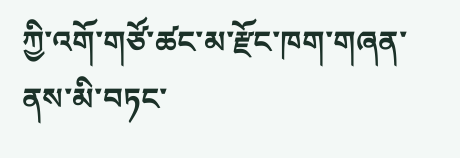ཀྱི་འགོ་གཙོ་ཚང་མ་རྫོང་ཁག་གཞན་ནས་མི་བཏང་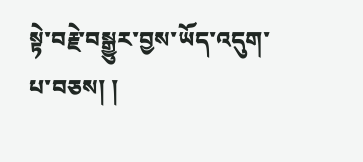སྟེ་བརྗེ་བསྒྱུར་བྱས་ཡོད་འདུག་པ་བཅས། །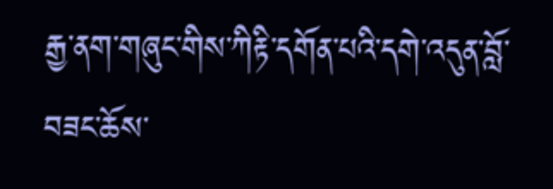རྒྱ་ནག་གཞུང་གིས་ཀིརྟི་དགོན་པའི་དགེ་འདུན་བློ་བཟང་ཆོས་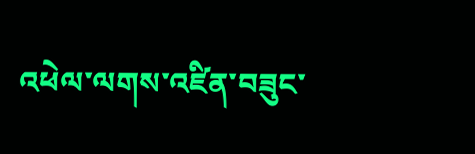འཕེལ་ལགས་འཛིན་བཟུང་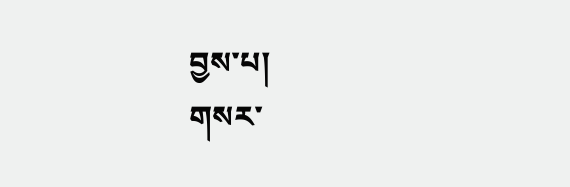བྱས་པ།
གསར་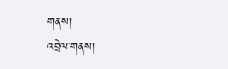གནས།
འབྲེལ་གནས།